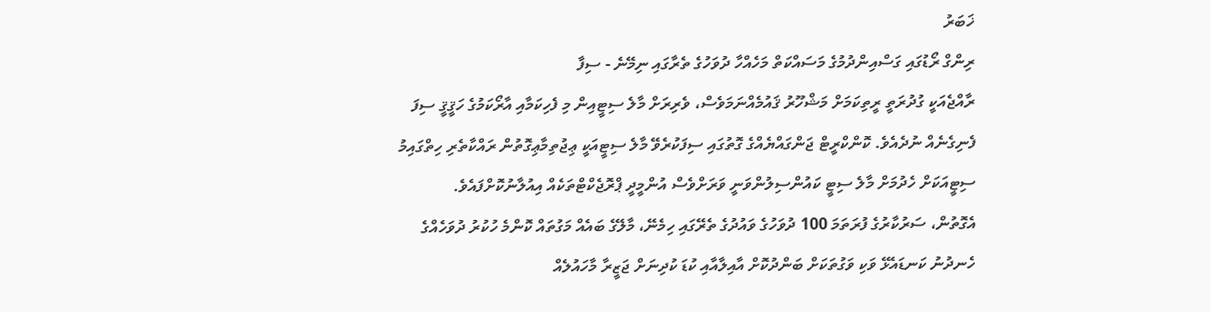ޚަބަރު
ރިންގް ރޯޑުގައި ގަސްއިންދުމުގެ މަސައްކަތް މަހެއްހާ ދުވަހުގެ ތެރާގައި ނިމޭނެ - ސިފާ
ރާއްޖެއަކީ ގުދުރަތީ ރީތިކަމަށް މަޝްހޫރު ޤައުމެއްނަމަވެސް، ވެރިރަށް މާލެ ސިޓީއިން މި ފެހިކަމާއި އާރޯކަމުގެ ހަޤީޤީ ސިފަ ފެނިގެނެއް ނުދެއެވެ. ކޮންކްރީޓް ޖަންގައްޔެއްގެ ގޮތުގައި ސިފަކުރެވޭ މާލެ ސިޓީއަކީ ޢިޖުތިމާޢިގޮތުން ރައްކާތެރި ހިތްގައިމު ސިޓީއަކަށް ހެދުމަށް މާލެ ސިޓީ ކައުންސިލުންވަނީ ވަރަށްވެސް އުންމީދީ ޕްރޮޖެކްޓްތަކެއް އިއުލާނުކޮށްފައެވެ.
އެގޮތުން، ސަރުކާރުގެ ފުރަތަމަ 100 ދުވަހުގެ ވައުދުގެ ތެރޭގައި ހިމެނޭ، މާލޭގެ ބައެއް މަގުތައް ކޮންމެ ހުކުރު ދުވަހެއްގެ ހެނދުނު ކަނޑައެޅޭ ވަކި ވަގުތަކަށް ބަންދުކޮށް އާއިލާއާއި ކުޑަ ކުދިނަށް ޖަޒީރާ މާހައުލެއް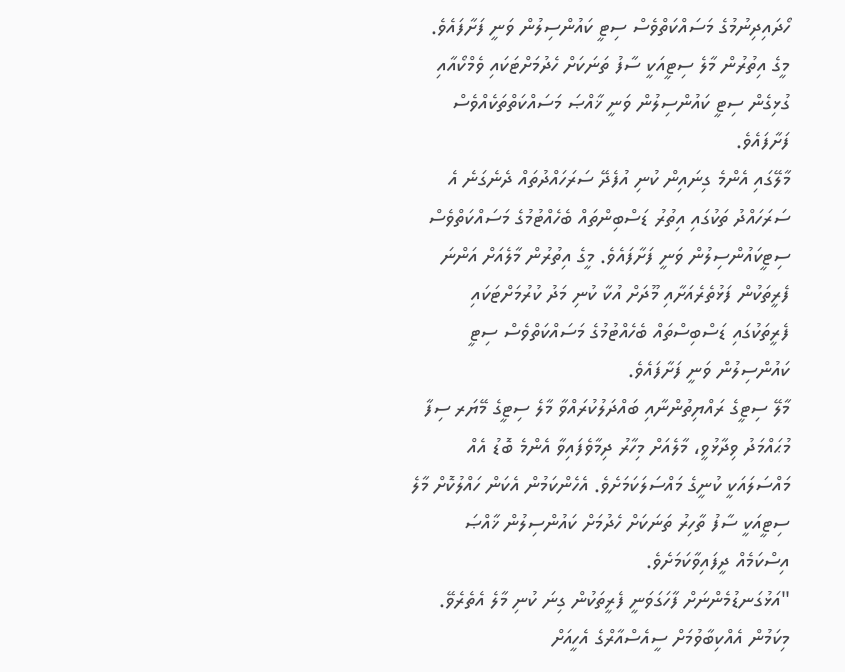ހޯދައިދިނުމުގެ މަސައްކަތްވެސް ސިޓީ ކައުންސިލުން ވަނީ ފަށާފައެވެ. މީގެ އިތުރުން މާލެ ސިޓީއަކީ ސާފު ތަނަކަށް ހެދުމަށްޓަކައި ވެމްކޯއާއި ގުޅިގެން ސިޓީ ކައުންސިލުން ވަނީ ޚާއްޞަ މަސައްކަތްތަކެއްވެސް ފަށާފައެވެ.
މާލޭގައި އެންމެ ގިނައިން ކުނި އުފެދޭ ސަރަހައްދުތައް ދެނެގަނެ އެ ސަރަހައްދު ތަކުގައި އިތުރު ޑަސްބިންތައް ބެހެއްޓުމުގެ މަސައްކަތްވެސް ސިޓީކައުންސިލުން ވަނީ ފަށާފައެވެ. މީގެ އިތުރުން މާލެއަށް އަންނަ ފެރީތަކުން ފަޅުތެރެއަށާއި މޫދަށް އުކާ ކުނި މަދު ކުރުމަށްޓަކައި ފެރީތަކުގައި ޑަސްބިސްތައް ބެހެއްޓުމުގެ މަސައްކަތްވެސް ސިޓީ ކައުންސިލުން ވަނީ ފަށާފައެވެ.
މާލޭ ސިޓީގެ ރައްޔިތުންނާއި ބައްދަލުކުރައްވާ މާލެ ސިޓީގެ މޭޔަރ ސިފާ މުޙައްމަދު ވިދާޅުވީ، މާލެއަށް މިހާރު ދިމާވެފައިވާ އެންމެ ބޮޑު އެއް މައްސަލައަކީ ކުނީގެ މައްސަލަކަމަށެވެ. އެހެންކަމުން އެކަން ހައްލުކޮށް މާލެ ސިޓީއަކީ ސާފު ތާހިރު ތަނަކަށް ހެދުމަށް ކައުންސިލުން ޚާއްޞަ އިސްކަމެއް ދީފައިވާކަމަށެވެ.
"އަޅުގަނޑުމެންނަށް ފާހަގަވަނީ ފެރީތަކުން ގިނަ ކުނި މާލެ އެތެރެވޭ. މިކަމުން އެއްކިބާވުމަށް ސީއެސްއާރްގެ އެހީއަށް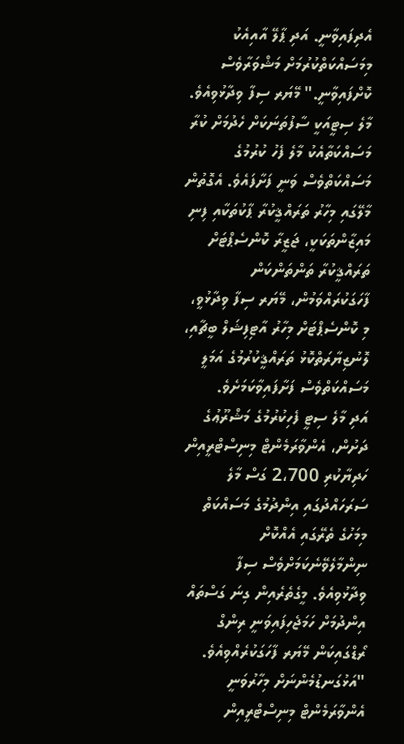އެދިފައިވާނީ. އަދި ޕާލޭ އާއިއެކު މިމަސައްކަތްކުރުމަށް މަޝްވަރާވެސް ކޮށްފައިވާނީ." މޭޔަރ ސިފާ ވިދާޅުވިއެވެ.
މާލެ ސިޓީއަކީ ސާފުތަނަކަށް ހެދުމަށް ކުރާ މަސައްކަތާއެކު މާލެ ފެހު ކުރުމުގެ މަސައްކަތްވެސް ވަނީ ފަށާފައެވެ. އެގޮތުން މާލޭގައި މިހާރު ތަރައްޤީކުރާ ޕާކުތަކާއި ފިނި މައިޒާންތަކަކީ، ޖަޒީރާ ކޮންސެޕްޓަށް ތަރައްޤީކުރާ ތަންތަންކަން ފާހަގަކުރައްވަމުން، މޭޔަރ ސިފާ ވިދާޅުވީ، މި ކޮންސެޕްޓަށް މިހާރު އާޓިފިޝަލް ބީޗާއި، ލޮނުޒިޔާރަތްކޮޅު ތަރައްޤީކުރުމުގެ އަމަލީ މަސައްކަތްވެސް ފަށާފައިވާކަމަށެވެ.
އަދި މާލެ ސިޓީ ފެހިކުރުމުގެ މަޝްރޫޢުގެ ދަށުން، އެންވާރަމެންޓް މިނިސްޓްރީއިން ހަދިޔާކުރި 2،700 ގަސް މާލެ ސަރަހައްދުގައި އިންދުމުގެ މަސައްކަތް މިމަހުގެ ތެރޭގައި އެއްކޮށް ނިންމާލެވޭނެކަމަށްވެސް ސިފާ ވިދާޅުވިއެވެ. މީގެތެރެއިން ގިނަ ގަސްތައް އިންދުމަށް ހަމަޖެހިފައިވަނީ ރިންގް ރޯޑްގައިކަން މޭޔަރ ފާހަގަކުރެއްވިއެވެ.
"އަޅުގަނޑުމެންނަށް މިހާރުވަނީ އެންވާރަމެންޓް މިނިސްޓްރީއިން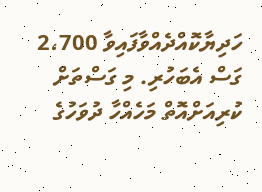ހަދިޔާކޮއްދެއްވާފައިވާ 2،700 ގަސް އެބަހުރި. މި ގަސްތަށް ކުރިއަށްއޮތް މަހެއްހާ ދުވަހުގެ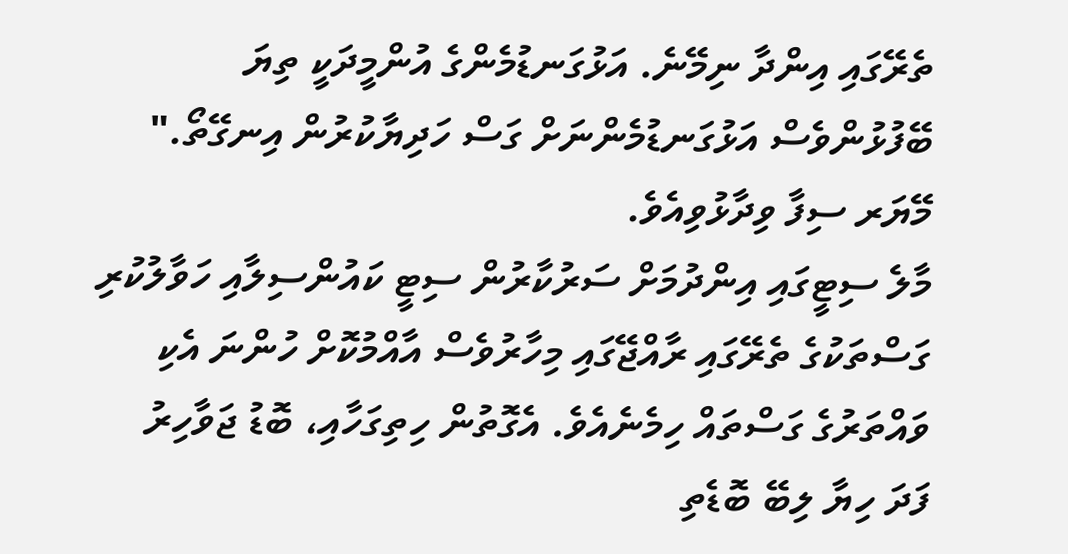ތެރޭގައި އިންދާ ނިމޭނެ. އަޅުގަނޑުމެންގެ އުންމީދަކީ ތިޔަ ބޭފުޅުންވެސް އަޅުގަނޑުމެންނަށް ގަސް ހަދިޔާކުރުން އިނގޭތޯ." މޭޔަރ ސިފާ ވިދާޅުވިއެވެ.
މާލެ ސިޓީގައި އިންދުމަށް ސަރުކާރުން ސިޓީ ކައުންސިލާއި ހަވާލުކުރި ގަސްތަކުގެ ތެރޭގައި ރާއްޖޭގައި މިހާރުވެސް އާއްމުކޮށް ހުންނަ އެކި ވައްތަރުގެ ގަސްތައް ހިމެނެއެވެ. އެގޮތުން ހިތިގަހާއި، ބޮޑު ޖަވާހިރު ފަދަ ހިޔާ ލިބޭ ބޮޑެތި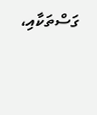ގަސްތަކާއި،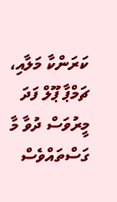ކަރަންކާ މަލާއި، ޗަމްޕާ ޕޫލް ފަދަ މީރުވަސް ދުވާ މާ ގަސްތައްވެސް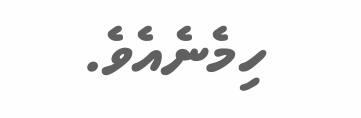ހިމެނެއެވެ.